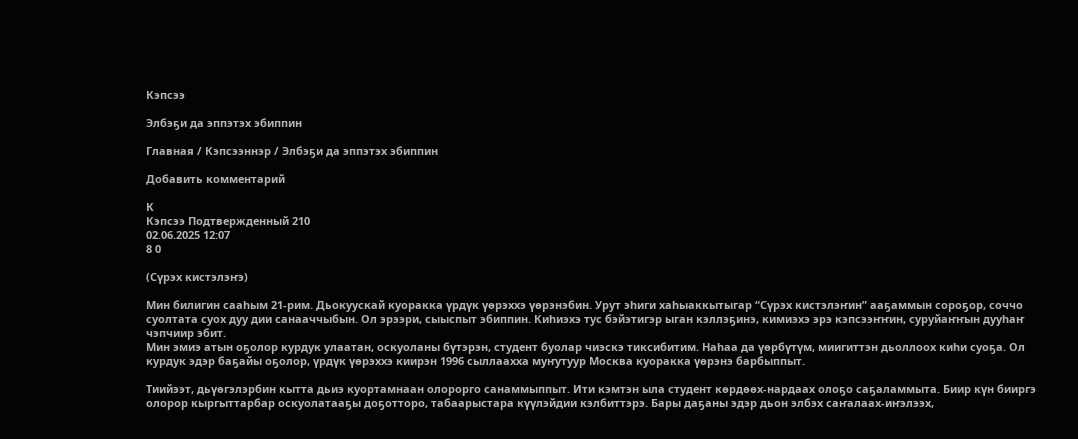Кэпсээ

Элбэҕи да эппэтэх эбиппин

Главная / Кэпсээннэр / Элбэҕи да эппэтэх эбиппин

Добавить комментарий

К
Кэпсээ Подтвержденный 210
02.06.2025 12:07
8 0

(Сүрэх кистэлэҥэ)

Мин билигин сааһым 21-рим. Дьокуускай куоракка үрдүк үөрэххэ үөрэнэбин. Урут эһиги хаһыаккытыгар “Сүрэх кистэлэҥин” ааҕаммын сороҕор, соччо суолтата суох дуу дии санааччыбын. Ол эрээри, сыыспыт эбиппин. Киһиэхэ тус бэйэтигэр ыган кэллэҕинэ, кимиэхэ эрэ кэпсээҥҥин, суруйаҥҥын дууһаҥ чэпчиир эбит.
Мин эмиэ атын оҕолор курдук улаатан, оскуоланы бүтэрэн, студент буолар чиэскэ тиксибитим. Наһаа да үөрбүтүм, миигиттэн дьоллоох киһи суоҕа. Ол курдук эдэр баҕайы оҕолор, үрдүк үөрэххэ киирэн 1996 сыллаахха муҥутуур Москва куоракка үөрэнэ барбыппыт.

Тиийээт, дьүөгэлэрбин кытта дьиэ куортамнаан олорорго санаммыппыт. Ити кэмтэн ыла студент көрдөөх-нардаах олоҕо саҕаламмыта. Биир күн бииргэ олорор кыргыттарбар оскуолатааҕы доҕотторо, табаарыстара күүлэйдии кэлбиттэрэ. Бары даҕаны эдэр дьон элбэх саҥалаах-иҥэлээх,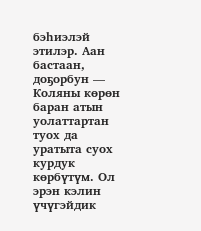бэһиэлэй этилэр. Аан бастаан, доҕорбун — Коляны көрөн баран атын уолаттартан туох да уратыта суох курдук көрбүтүм. Ол эрэн кэлин үчүгэйдик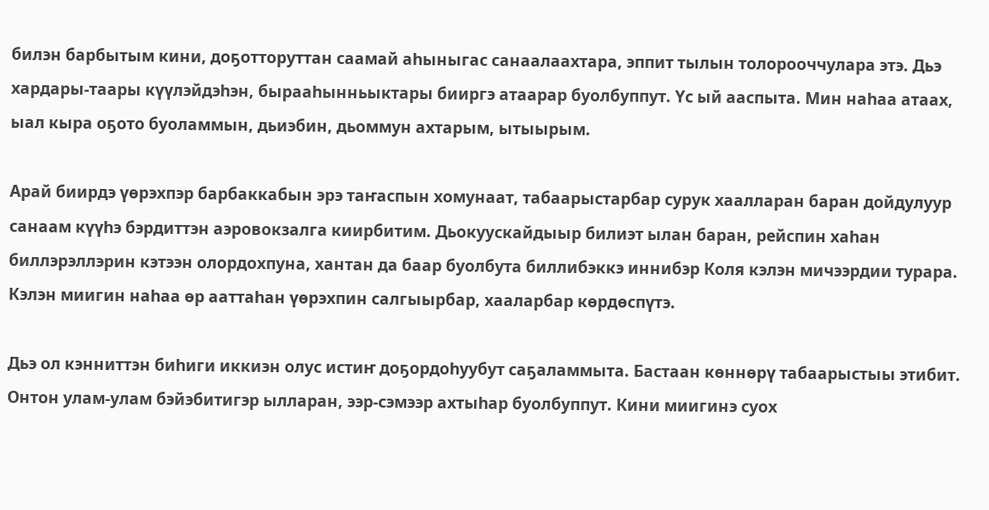билэн барбытым кини, доҕотторуттан саамай аһыныгас санаалаахтара, эппит тылын толорооччулара этэ. Дьэ хардары-таары күүлэйдэһэн, бырааһынньыктары бииргэ атаарар буолбуппут. Үс ый ааспыта. Мин наһаа атаах, ыал кыра оҕото буоламмын, дьиэбин, дьоммун ахтарым, ытыырым.

Арай биирдэ үөрэхпэр барбаккабын эрэ таҥаспын хомунаат, табаарыстарбар сурук хаалларан баран дойдулуур санаам күүһэ бэрдиттэн аэровокзалга киирбитим. Дьокуускайдыыр билиэт ылан баран, рейспин хаһан биллэрэллэрин кэтээн олордохпуна, хантан да баар буолбута биллибэккэ иннибэр Коля кэлэн мичээрдии турара. Кэлэн миигин наһаа өр ааттаһан үөрэхпин салгыырбар, хааларбар көрдөспүтэ.

Дьэ ол кэнниттэн биһиги иккиэн олус истиҥ доҕордоһуубут саҕаламмыта. Бастаан көннөрү табаарыстыы этибит. Онтон улам-улам бэйэбитигэр ылларан, ээр-сэмээр ахтыһар буолбуппут. Кини миигинэ суох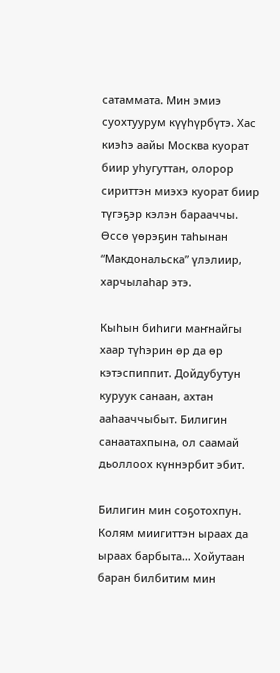сатаммата. Мин эмиэ суохтуурум күүһүрбүтэ. Хас киэһэ аайы Москва куорат биир уһугуттан, олорор сириттэн миэхэ куорат биир түгэҕэр кэлэн барааччы. Өссө үөрэҕин таһынан “Макдональска” үлэлиир, харчылаһар этэ.

Кыһын биһиги маҥнайгы хаар түһэрин өр да өр кэтэспиппит. Дойдубутун куруук санаан, ахтан ааһааччыбыт. Билигин санаатахпына, ол саамай дьоллоох күннэрбит эбит.

Билигин мин соҕотохпун. Колям миигиттэн ыраах да ыраах барбыта… Хойутаан баран билбитим мин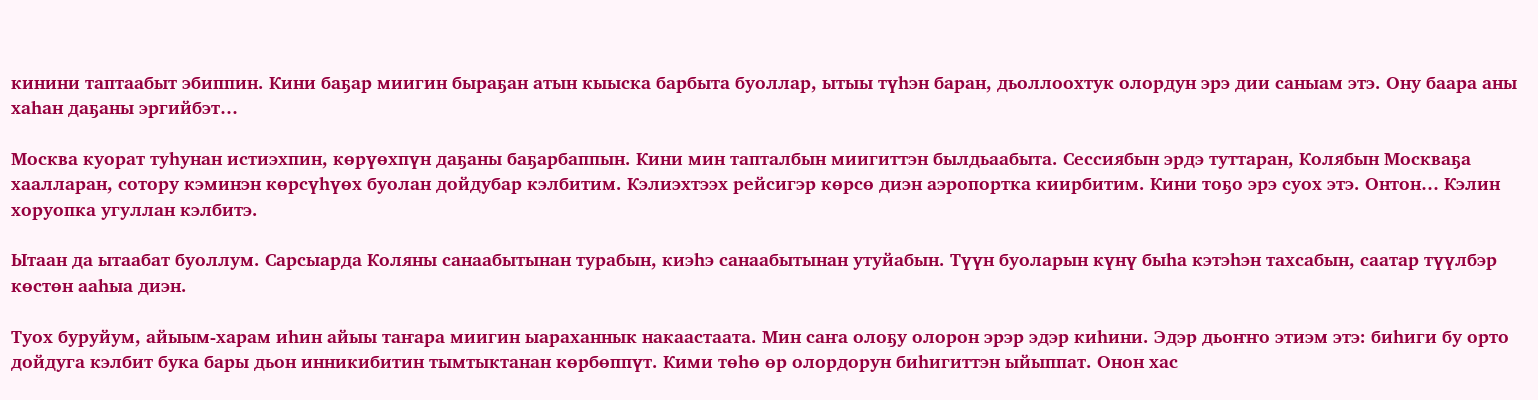кинини таптаабыт эбиппин. Кини баҕар миигин быраҕан атын кыыска барбыта буоллар, ытыы түһэн баран, дьоллоохтук олордун эрэ дии саныам этэ. Ону баара аны хаһан даҕаны эргийбэт…

Москва куорат туһунан истиэхпин, көрүөхпүн даҕаны баҕарбаппын. Кини мин тапталбын миигиттэн былдьаабыта. Сессиябын эрдэ туттаран, Колябын Москваҕа хаалларан, сотору кэминэн көрсүһүөх буолан дойдубар кэлбитим. Кэлиэхтээх рейсигэр көрсө диэн аэропортка киирбитим. Кини тоҕо эрэ суох этэ. Онтон… Кэлин хоруопка угуллан кэлбитэ.

Ытаан да ытаабат буоллум. Сарсыарда Коляны санаабытынан турабын, киэһэ санаабытынан утуйабын. Түүн буоларын күнү быһа кэтэһэн тахсабын, саатар түүлбэр көстөн ааһыа диэн.

Туох буруйум, айыым-харам иһин айыы таҥара миигин ыараханнык накаастаата. Мин саҥа олоҕу олорон эрэр эдэр киһини. Эдэр дьоҥҥо этиэм этэ: биһиги бу орто дойдуга кэлбит бука бары дьон инникибитин тымтыктанан көрбөппүт. Кими төһө өр олордорун биһигиттэн ыйыппат. Онон хас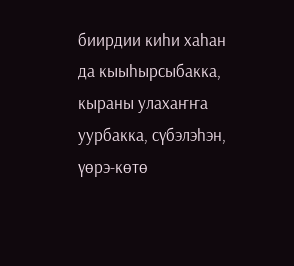биирдии киһи хаһан да кыыһырсыбакка, кыраны улахаҥҥа уурбакка, сүбэлэһэн, үөрэ-көтө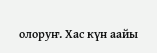олоруҥ. Хас күн аайы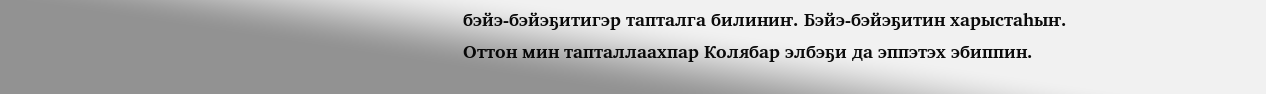бэйэ-бэйэҕитигэр тапталга билиниҥ. Бэйэ-бэйэҕитин харыстаһыҥ.
Оттон мин тапталлаахпар Колябар элбэҕи да эппэтэх эбиппин.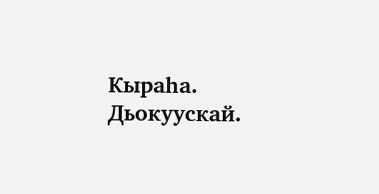Кыраһа.
Дьокуускай.